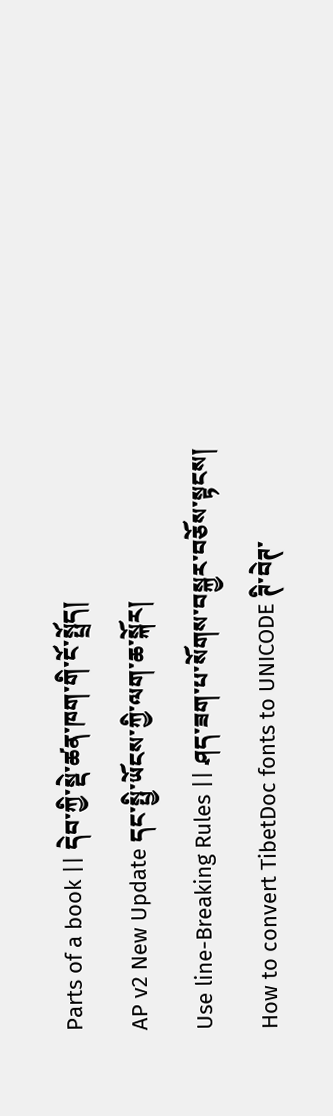Parts of a book || དེབ་ཀྱི་སྡེ་ཚན་ཁག་གི་ངོ་སྤྲོད།
AP v2 New Update དང་སྤྱི་ཡོངས་ཀྱི་ལག་ཆ་སྐོར།
Use line-Breaking Rules || ཤད་ཟག་པ་སོགས་བསྐྱར་བཅོས་སྟངས།
How to convert TibetDoc fonts to UNICODE ཊི་བེཊ་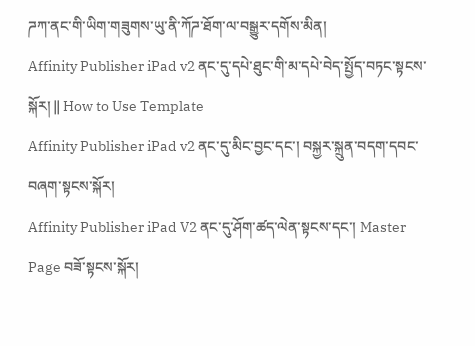ཌཀ་ནང་གི་ཡིག་གཟུགས་ཡུ་ནི་ཀོཌ་ཐོག་ལ་བསྒྱུར་དགོས་མིན།
Affinity Publisher iPad v2 ནང་དུ་དཔེ་ཐུང་གི་མ་དཔེ་བེད་སྤྱོད་བཏང་སྟངས་སྐོར། || How to Use Template
Affinity Publisher iPad v2 ནང་དུ་མིང་བྱང་དང་། བསྐྱར་སྐྲུན་བདག་དབང་བཞག་སྟངས་སྐོར།
Affinity Publisher iPad V2 ནང་དུ་ཤོག་ཚད་ལེན་སྟངས་དང་། Master Page བཟོ་སྟངས་སྐོར།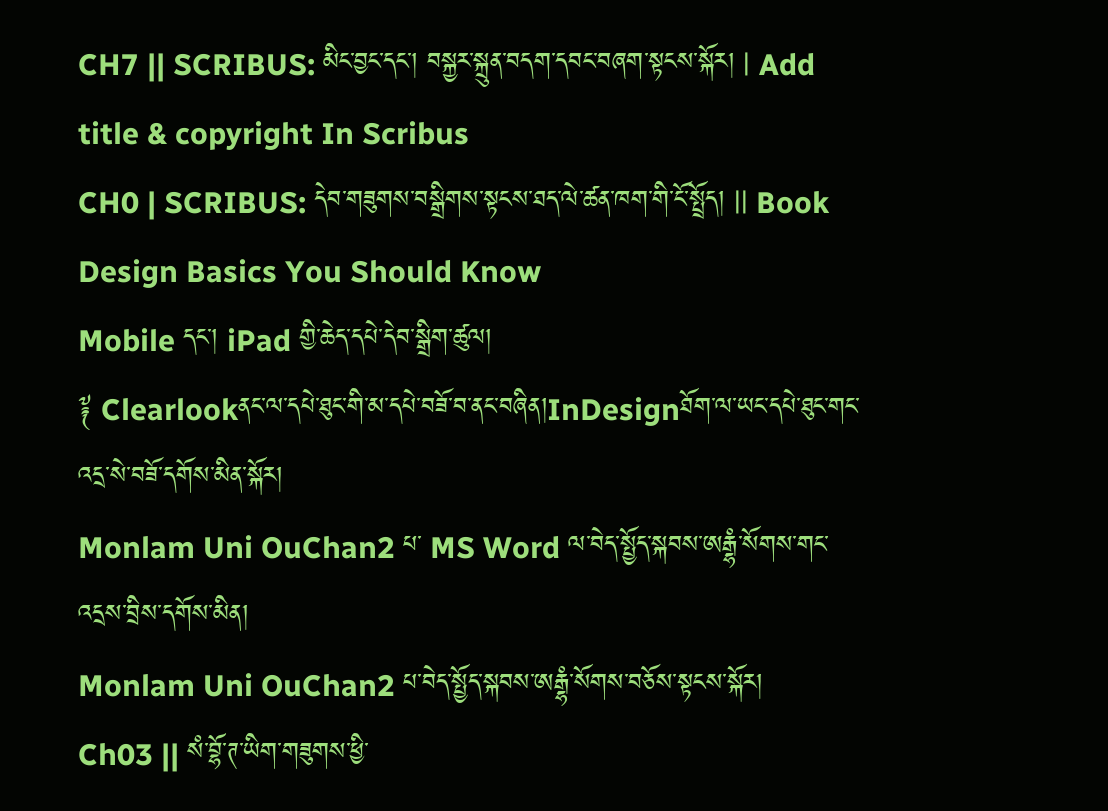CH7 || SCRIBUS: མིང་བྱང་དང་། བསྐྱར་སྐྲུན་བདག་དབང་བཞག་སྟངས་སྐོར། | Add title & copyright In Scribus
CH0 | SCRIBUS: དེབ་གཟུགས་བསྒྲིགས་སྟངས་ཐད་ལེ་ཚན་ཁག་གི་ངོ་སྤྲོད། || Book Design Basics You Should Know
Mobile དང་། iPad གྱི་ཆེད་དཔེ་དེབ་སྒྲིག་ཚུལ།
༈ Clearlookནང་ལ་དཔེ་ཐུང་གི་མ་དཔེ་བཟོ་བ་ནང་བཞིན།InDesignཐོག་ལ་ཡང་དཔེ་ཐུང་གང་འདྲ་སེ་བཟོ་དགོས་མིན་སྐོར།
Monlam Uni OuChan2 པ་ MS Word ལ་བེད་སྤྱོད་སྐབས་ཨརྒྷཾ་སོགས་གང་འདྲས་བྲིས་དགོས་མིན།
Monlam Uni OuChan2 པ་བེད་སྤྱོད་སྐབས་ཨརྒྷཾ་སོགས་བཅོས་སྟངས་སྐོར།
Ch03 || སཾ་བྷོ་ཊ་ཡིག་གཟུགས་ཕྱི་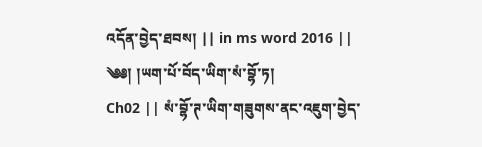འདོན་བྱེད་ཐབས། || in ms word 2016 || ༄༅། །ཡག་པོ་བོད་ཡིག་སཾ་བྷོ་ཏ།
Ch02 || སཾ་བྷོ་ཊ་ཡིག་གཟུགས་ནང་འཇུག་བྱེད་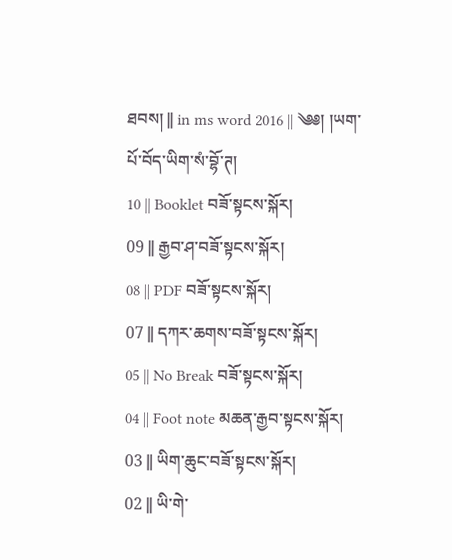ཐབས། || in ms word 2016 || ༄༅། །ཡག་པོ་བོད་ཡིག་སཾ་བྷོ་ཊ།
10 || Booklet བཟོ་སྟངས་སྐོར།
09 || རྒྱབ་ཤ་བཟོ་སྟངས་སྐོར།
08 || PDF བཟོ་སྟངས་སྐོར།
07 || དཀར་ཆགས་བཟོ་སྟངས་སྐོར།
05 || No Break བཟོ་སྟངས་སྐོར།
04 || Foot note མཆན་རྒྱབ་སྟངས་སྐོར།
03 || ཡིག་ཆུང་བཟོ་སྟངས་སྐོར།
02 || ཡི་གེ་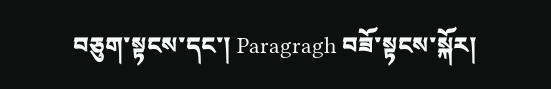བཅུག་སྟངས་དང་། Paragragh བཟོ་སྟངས་སྐོར།